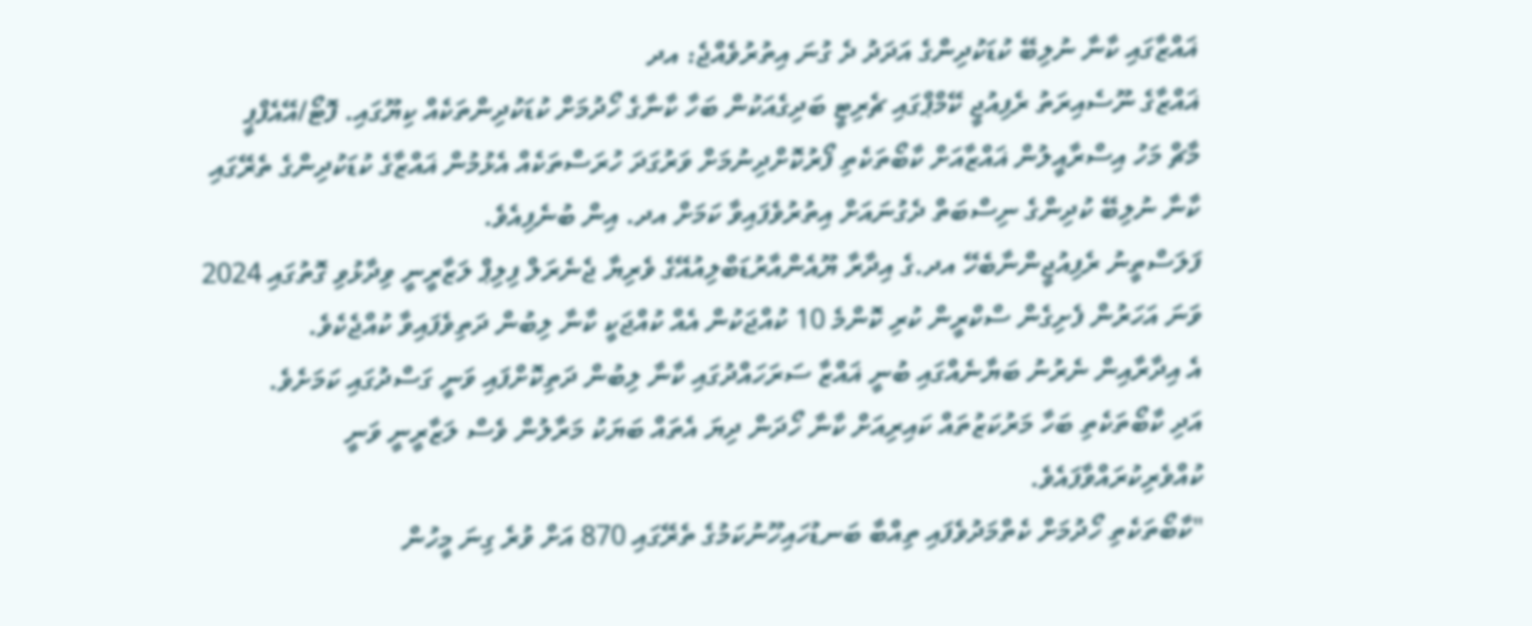ޣައްޒާގައި ކާނާ ނުލިބޭ ކުޑަކުދިންގެ އަދަދު ދެ ގުނަ އިތުރުވެއްޖެ: އދ
ޣައްޒާގެ ނޫސެއިރަތު ރެފިއުޖީ ކޭމްޕްގައި ޗެރިޓީ ބަދިގެއަކުން ބަހާ ކާނާގެ ހޯދުމަށް ކުޑަކުދިންތަކެއް ކިޔޫގައި. ފޮޓޯ/އޭއެފްޕީ
މާޗް މަހު އިސްރާއީލުން ޣައްޒާއަށް ކާބޯތަކެތި ފޯރުކޮށްދިނުމަށް ވަރުގަދަ ހުރަސްތަކެއް އެޅުމުން ޣައްޒާގެ ކުޑަކުދިންގެ ތެރޭގައި ކާނާ ނުލިބޭ ކުދިންގެ ނިސްބަތް ދެގުނައަށް އިތުރުވެފައިވާ ކަމަށް އދ. އިން ބުނެފިއެވެ.
ފަލަސްތީނު ރެފިއުޖީންނާބެހޭ އދ.ގެ އިދާރާ ޔޫއެންއާރުޑަބްލިއުއޭގެ ވެރިޔާ ޖެނެރަލް ފިލިޕް ލަޒާރީނީ ވިދާޅުވި ގޮތުގައި 2024 ވަނަ އަހަރުން ފެށިގެން ސްކްރީން ކުރި ކޮންމެ 10 ކުއްޖަކުން އެއް ކުއްޖަކީ ކާނާ ލިބުން ދަތިވެފައިވާ ކުއްޖެކެވެ.
އެ އިދާރާއިން ނެރުނު ބަޔާނެއްގައި ބުނީ ޣައްޒާ ސަރަހައްދުގައި ކާނާ ލިބުން ދަތިކޮށްފައި ވަނީ ގަސްދުގައި ކަމަށެވެ.
އަދި ކާބޯތަކެތި ބަހާ މަރުކަޒުތައް ކައިރިއަށް ކާނާ ހޯދަން ދިޔަ އެތައް ބަޔަކު މަރާލުން ވެސް ލަޒާރީނީ ވަނީ ކުއްވެރިކުރައްވާފައެވެ.
"ކާބޯތަކެތި ހޯދުމަށް ކެތްމަދުވެފައި ތިއްބާ ބަނޑުހައިހޫނުކަމުގެ ތެރޭގައި 870 އަށް ވުރެ ގިނަ މީހުން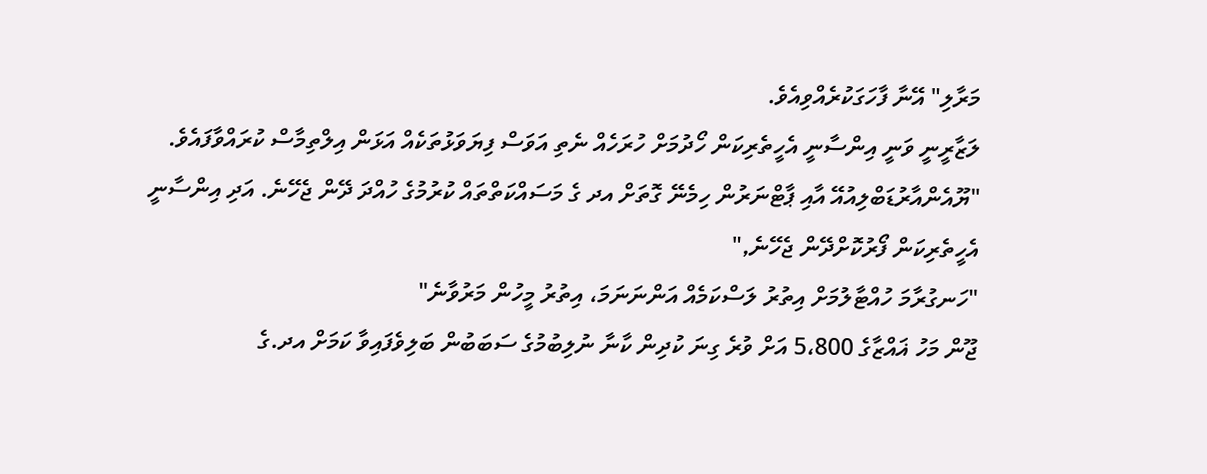މަރާލި" އޭނާ ފާހަގަކުރެއްވިއެވެ.
ލަޒާރީނީ ވަނީ އިންސާނީ އެހީތެރިކަން ހޯދުމަށް ހުރަހެއް ނެތި އަވަސް ފިޔަވަޅުތަކެއް އަޅަން އިލްތިމާސް ކުރައްވާފައެވެ.
"ޔޫއެންއާރުޑަބްލިއުއޭ އާއި ޕާޓްނަރުން ހިމެނޭ ގޮތަށް އދ ގެ މަސައްކަތްތައް ކުރުމުގެ ހުއްދަ ދޭން ޖެހޭނެ. އަދި އިންސާނީ އެހީތެރިކަން ފޯރުކޮށްދޭން ޖެހޭނެ,"
"ހަނގުރާމަ ހުއްޓާލުމަށް އިތުރު ލަސްކަމެއް އަންނަނަމަ، އިތުރު މީހުން މަރުވާނެ"
ޖޫން މަހު ޣައްޒާގެ 5،800 އަށް ވުރެ ގިނަ ކުދިން ކާނާ ނުލިބުމުގެ ސަބަބުން ބަލިވެފައިވާ ކަމަށް އދ.ގެ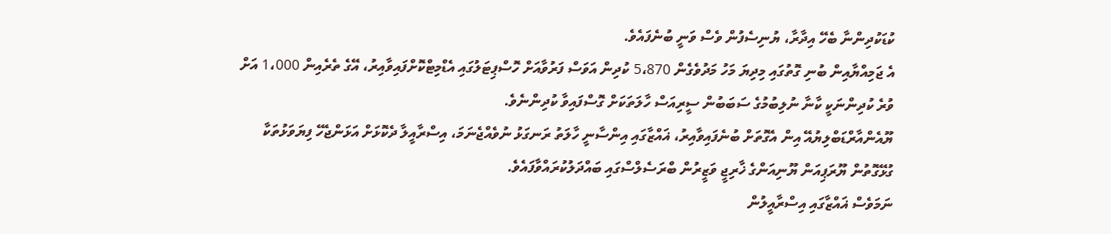ކުޑަކުދިންނާ ބެހޭ އިދާރާ، ޔުނިސެފުން ވެސް ވަނީ ބުނެފައެވެ.
އެ ޖަމިއްޔާއިން ބުނި ގޮތުގައި މިދިޔަ މަހު މަދުވެގެން 5،870 ކުދިން އަވަސް ފަރުވާއަށް ހޮސްޕިޓަލުގައި އެޑްމިޓްކޮށްފައިވާއިރު، އޭގެ ތެރެއިން 1،000 އަށް ވުރެ ކުދިންނަކީ ކާނާ ނުލިބުމުގެ ސަބަބުން ސީރިއަސް ހާލަތަކަށް ގޮސްފައިވާ ކުދިންނެވެ.
ޔޫއެންއާރްޑަބްލިޔުއޭ އިން އެގޮތަށް ބުނެފައިވާއިރު، ޣައްޒާގައި އިންސާނީ ހާލަތު ރަނގަޅު ނުވެއްޖެނަމަ، އިސްރާއީލާ ދެކޮޅަށް އަޅަންޖެހޭ ފިޔަވަޅުތަކާ ގުޅޭގޮތުން ޔޫރަޕިއަން ޔޫނިއަންގެ ޚާރިޖީ ވަޒީރުން ބްރަސެލްސްގައި ބައްދަލުކުރައްވާފައެވެ.
ނަމަވެސް ޣައްޒާގައި އިސްރާއީލުން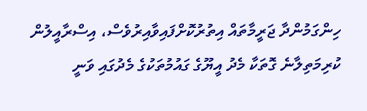ހިންގަމުންދާ ޖަރީމާތައް އިތުރުކޮށްފައިވާއިރުވެސް، އިސްރާއީލުން ކުރިމަތިލާނެ ގޮތަކާ މެދު އީޔޫގެ ގައުމުތަކުގެ މެދުގައި ވަނީ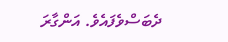ދެބަސްވެފައެވެ. އަންގާރަ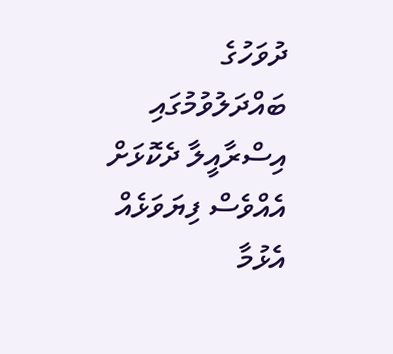ދުވަހުގެ ބައްދަލުވުމުގައި އިސްރާއީލާ ދެކޮޅަށް އެއްވެސް ފިޔަވަޅެއް އެޅުމާ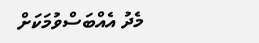މެދު އެއްބަސްވުމަކަށް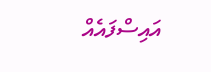އައިސްފައެއް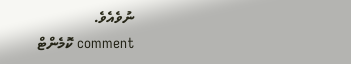ނުވެއެވެ.
comment ކޮމެންޓް